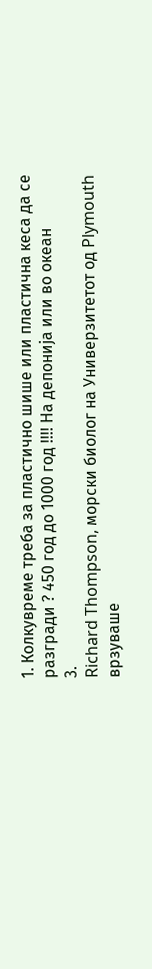1. Колкувреме треба за пластично шише или пластична кеса да се разгради ? 450 год до 1000 год !!!! На депонија или во океан
3.
Richard Thompson, морски биолог на Универзитетот од Plymouth врзуваше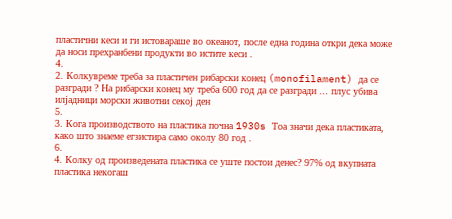пластични кеси и ги истовараше во океанот, после една година откри дека може да носи прехранбени продукти во истите кеси .
4.
2. Колкувреме треба за пластичен рибарски конец (monofilament) да се разгради ? На рибарски конец му треба 600 год да се разгради ... плус убива илјадници морски животни секој ден
5.
3. Кога производството на пластика почна 1930s Тоа значи дека пластиката, како што знаеме егзистира само околу 80 год .
6.
4. Колку од произведената пластика се уште постои денес? 97% од вкупната пластика некогаш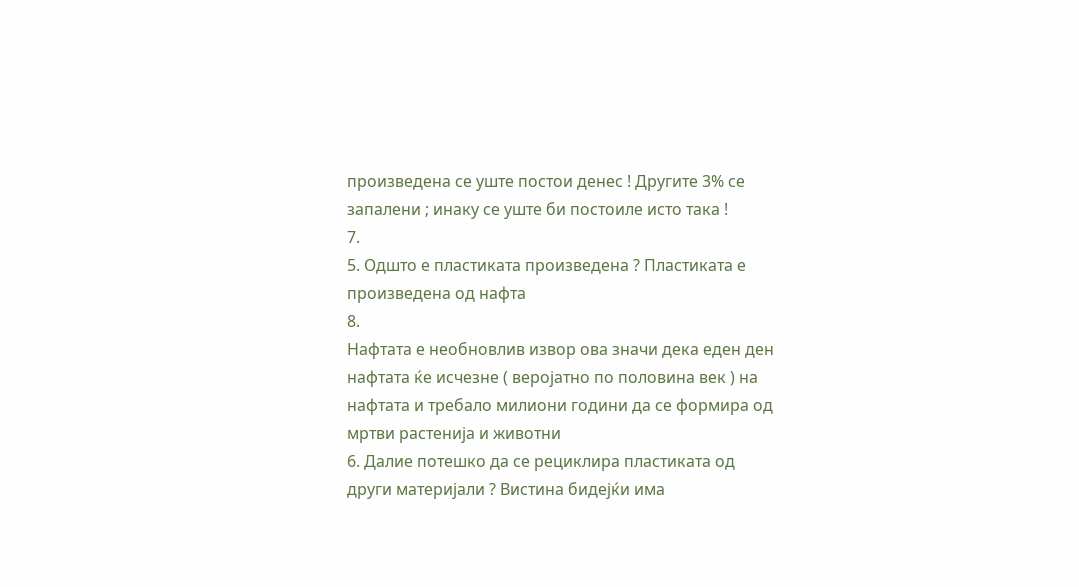произведена се уште постои денес ! Другите 3% се запалени ; инаку се уште би постоиле исто така !
7.
5. Одшто е пластиката произведена ? Пластиката е произведена од нафта
8.
Нафтата е необновлив извор ова значи дека еден ден нафтата ќе исчезне ( веројатно по половина век ) на нафтата и требало милиони години да се формира од мртви растенија и животни
6. Далие потешко да се рециклира пластиката од други материјали ? Вистина бидејќи има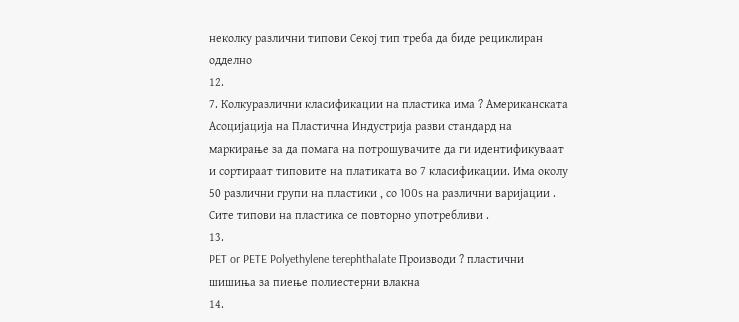неколку различни типови Секој тип треба да биде рециклиран одделно
12.
7. Колкуразлични класификации на пластика има ? Американската Асоцијација на Пластична Индустрија разви стандард на маркирање за да помага на потрошувачите да ги идентификуваат и сортираат типовите на платиката во 7 класификации. Има околу 50 различни групи на пластики , со 100s на различни варијации . Сите типови на пластика се повторно употребливи .
13.
PET or PETE Polyethylene terephthalate Производи ? пластични шишиња за пиење полиестерни влакна
14.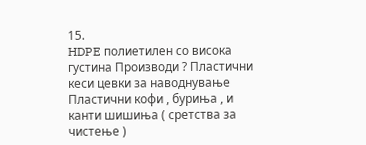15.
HDPE полиетилен со висока густина Производи ? Пластични кеси цевки за наводнување Пластични кофи , буриња , и канти шишиња ( сретства за чистење )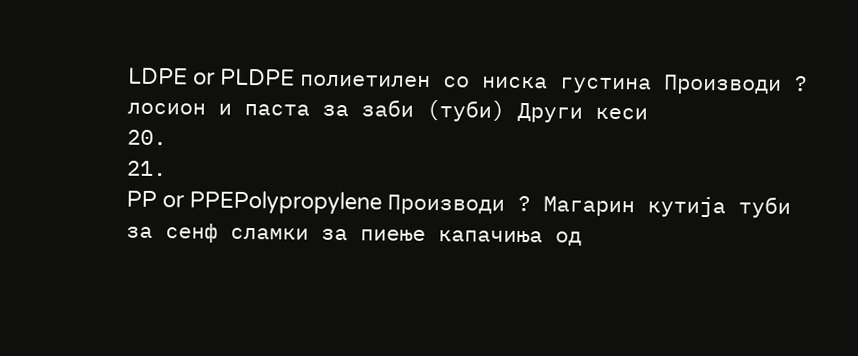LDPE or PLDPE полиетилен со ниска густина Производи ? лосион и паста за заби (туби) Други кеси
20.
21.
PP or PPEPolypropylene Производи ? Магарин кутија туби за сенф сламки за пиење капачиња од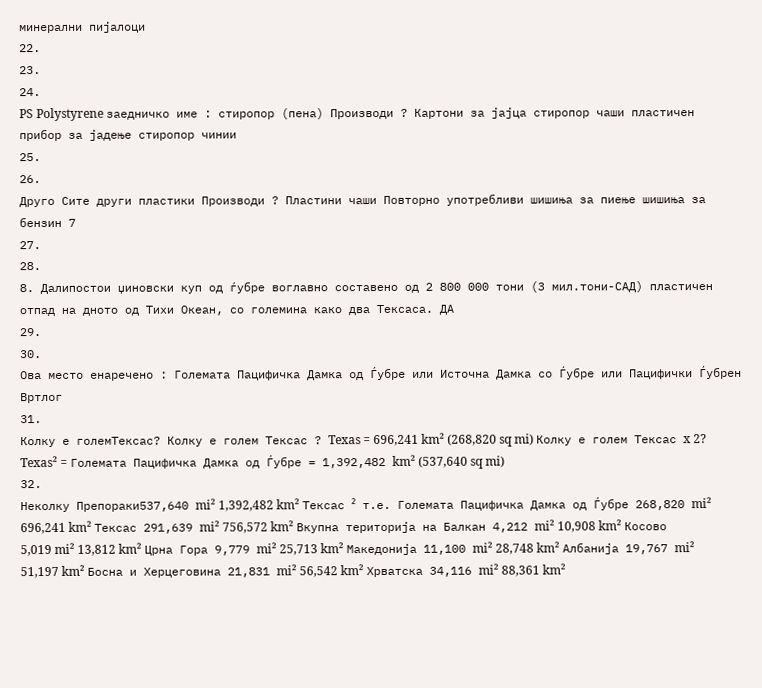минерални пијалоци
22.
23.
24.
PS Polystyrene заедничко име : стиропор (пена) Производи ? Картони за јајца стиропор чаши пластичен прибор за јадење стиропор чинии
25.
26.
Друго Сите други пластики Производи ? Пластини чаши Повторно употребливи шишиња за пиење шишиња за бензин 7
27.
28.
8. Далипостои џиновски куп од ѓубре воглавно составено од 2 800 000 тони (3 мил.тони-САД) пластичен отпад на дното од Тихи Океан, со големина како два Тексаса. ДА
29.
30.
Ова место енаречено : Големата Пацифичка Дамка од Ѓубре или Источна Дамка со Ѓубре или Пацифички Ѓубрен Вртлог
31.
Колку е големТексас? Колку е голем Тексас ? Texas = 696,241 km² (268,820 sq mi) Колку е голем Тексас x 2? Texas² = Големата Пацифичка Дамка од Ѓубре = 1,392,482 km² (537,640 sq mi)
32.
Неколку Препораки537,640 mi² 1,392,482 km² Тексас ² т.е. Големата Пацифичка Дамка од Ѓубре 268,820 mi² 696,241 km² Тексас 291,639 mi² 756,572 km² Вкупна територија на Балкан 4,212 mi² 10,908 km² Косово 5,019 mi² 13,812 km² Црна Гора 9,779 mi² 25,713 km² Македонија 11,100 mi² 28,748 km² Албанија 19,767 mi² 51,197 km² Босна и Херцеговина 21,831 mi² 56,542 km² Хрватска 34,116 mi² 88,361 km²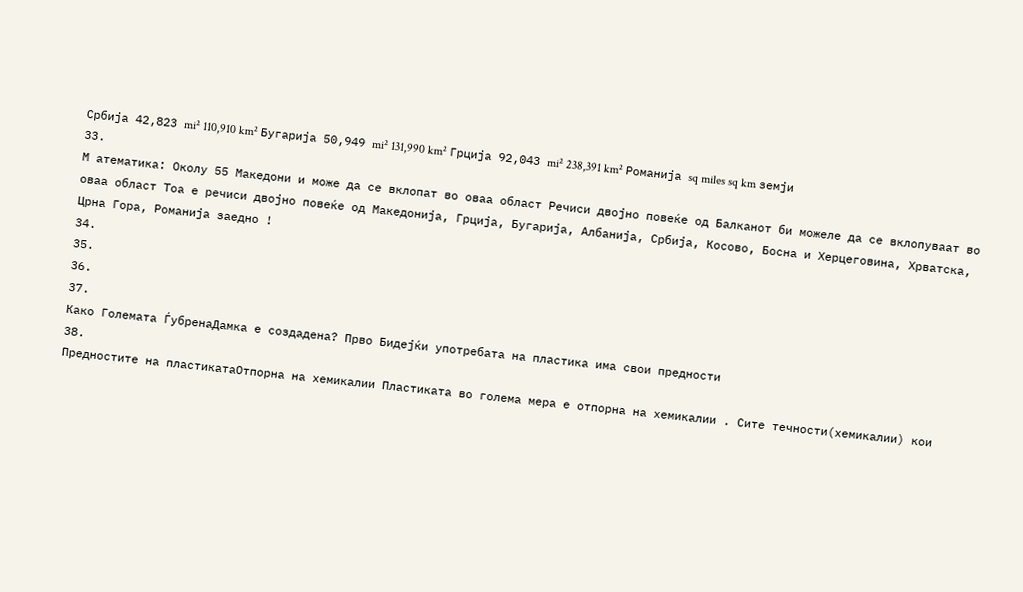Србија 42,823 mi² 110,910 km² Бугарија 50,949 mi² 131,990 km² Грција 92,043 mi² 238,391 km² Романија sq miles sq km земји
33.
М атематика: Околу 55 Македони и може да се вклопат во оваа област Речиси двојно повеќе од Балканот би можеле да се вклопуваат во оваа област Тоа е речиси двојно повеќе од Македонија, Грција, Бугарија, Албанија, Србија, Косово, Босна и Херцеговина, Хрватска, Црна Гора, Романија заедно !
34.
35.
36.
37.
Како Големата ЃубренаДамка е создадена? Прво Бидејќи употребата на пластика има свои предности
38.
Предностите на пластикатаОтпорна на хемикалии Пластиката во голема мера е отпорна на хемикалии . Сите течности(хемикалии) кои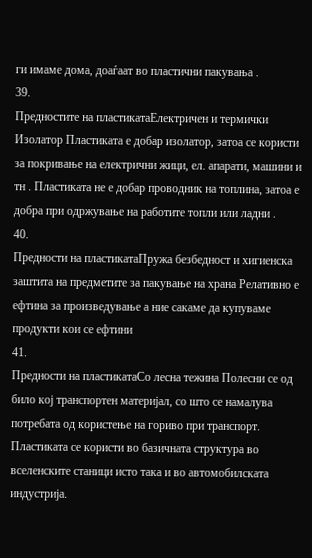ги имаме дома, доаѓаат во пластични пакувања .
39.
Предностите на пластикатаЕлектричен и термички Изолатор Пластиката е добар изолатор, затоа се користи за покривање на електрични жици, ел. апарати, машини и тн . Пластиката не е добар проводник на топлина, затоа е добра при одржување на работите топли или ладни .
40.
Предности на пластикатаПружа безбедност и хигиенска заштита на предметите за пакување на храна Релативно е ефтина за произведување а ние сакаме да купуваме продукти кои се ефтини
41.
Предности на пластикатаСо лесна тежина Полесни се од било кој транспортен материјал, со што се намалува потребата од користење на гориво при транспорт. Пластиката се користи во базичната структура во вселенските станици исто така и во автомобилската индустрија.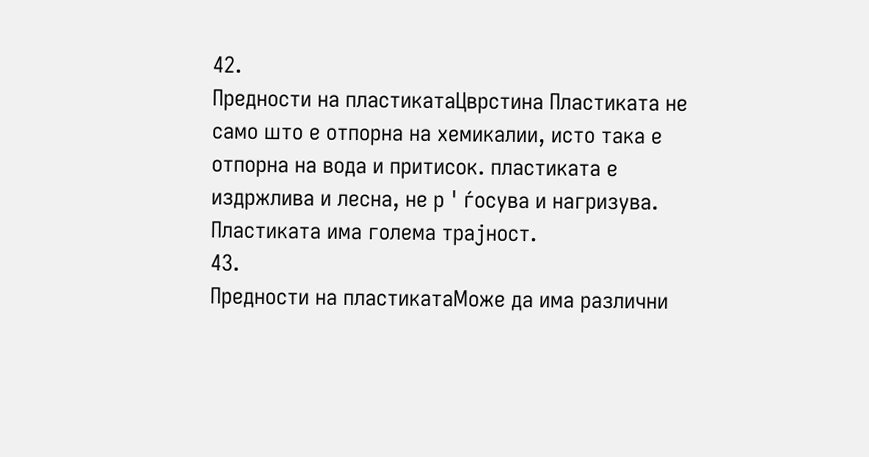42.
Предности на пластикатаЦврстина Пластиката не само што е отпорна на хемикалии, исто така е отпорна на вода и притисок. пластиката е издржлива и лесна, не р ' ѓосува и нагризува. Пластиката има голема трајност.
43.
Предности на пластикатаМоже да има различни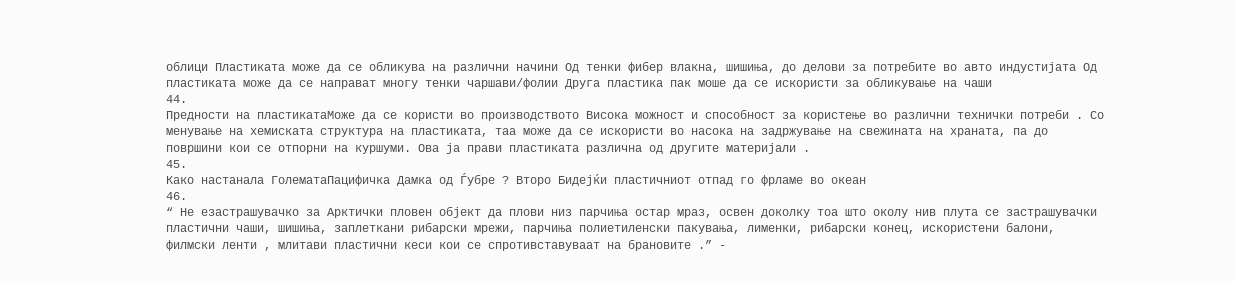облици Пластиката може да се обликува на различни начини Од тенки фибер влакна, шишиња, до делови за потребите во авто индустијата Од пластиката може да се направат многу тенки чаршави/фолии Друга пластика пак моше да се искористи за обликување на чаши
44.
Предности на пластикатаМоже да се користи во производството Висока можност и способност за користење во различни технички потреби . Со менување на хемиската структура на пластиката, таа може да се искористи во насока на задржување на свежината на храната, па до површини кои се отпорни на куршуми. Ова ја прави пластиката различна од другите материјали .
45.
Како настанала ГолематаПацифичка Дамка од Ѓубре ? Второ Бидејќи пластичниот отпад го фрламе во океан
46.
“ Не езастрашувачко за Арктички пловен објект да плови низ парчиња остар мраз, освен доколку тоа што околу нив плута се застрашувачки пластични чаши, шишиња, заплеткани рибарски мрежи, парчиња полиетиленски пакувања, лименки, рибарски конец, искористени балони, филмски ленти , млитави пластични кеси кои се спротивставуваат на брановите .” -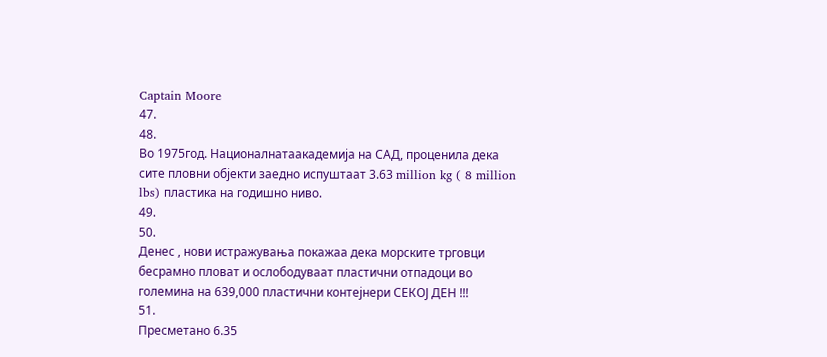Captain Moore
47.
48.
Во 1975год. Националнатаакадемија на САД, проценила дека сите пловни објекти заедно испуштаат 3.63 million kg ( 8 million lbs) пластика на годишно ниво.
49.
50.
Денес , нови истражувања покажаа дека морските трговци бесрамно пловат и ослободуваат пластични отпадоци во големина на 639,000 пластични контејнери СЕКОЈ ДЕН !!!
51.
Пресметано 6.35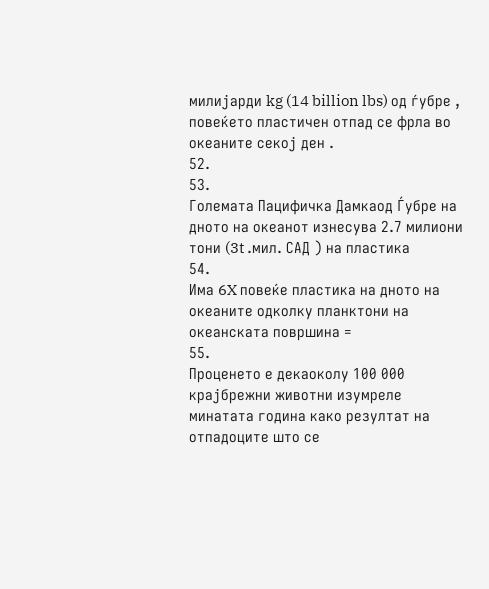милијарди kg (14 billion lbs) од ѓубре , повеќето пластичен отпад се фрла во океаните секој ден .
52.
53.
Големата Пацифичка Дамкаод Ѓубре на дното на океанот изнесува 2.7 милиони тони (3t .мил. САД ) на пластика
54.
Има 6X повеќе пластика на дното на океаните одколку планктони на океанската површина =
55.
Проценето е декаоколу 100 000 крајбрежни животни изумреле минатата година како резултат на отпадоците што се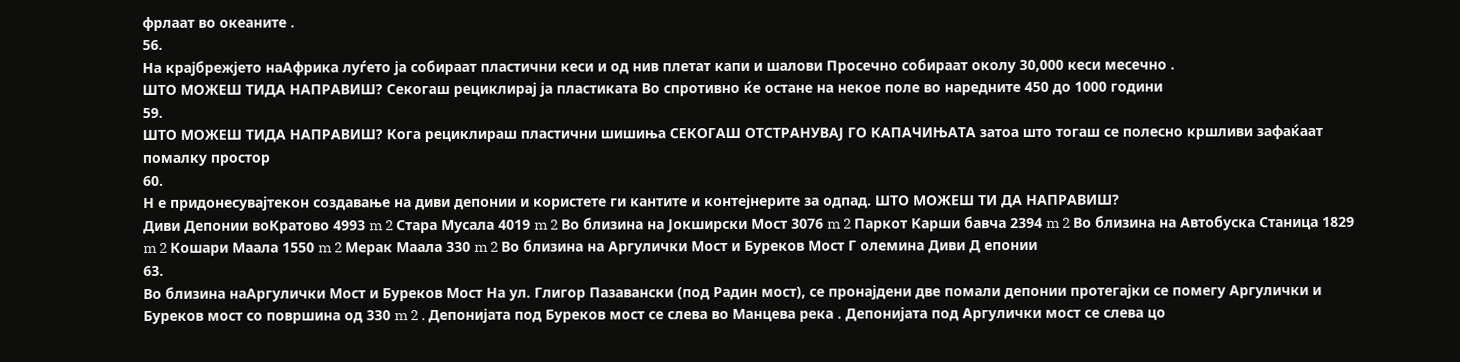фрлаат во океаните .
56.
На крајбрежјето наАфрика луѓето ја собираат пластични кеси и од нив плетат капи и шалови Просечно собираат околу 30,000 кеси месечно .
ШТО МОЖЕШ ТИДА НАПРАВИШ? Секогаш рециклирај ја пластиката Во спротивно ќе остане на некое поле во наредните 450 до 1000 години
59.
ШТО МОЖЕШ ТИДА НАПРАВИШ? Кога рециклираш пластични шишиња СЕКОГАШ ОТСТРАНУВАЈ ГО КАПАЧИЊАТА затоа што тогаш се полесно кршливи зафаќаат помалку простор
60.
Н е придонесувајтекон создавање на диви депонии и користете ги кантите и контејнерите за одпад. ШТО МОЖЕШ ТИ ДА НАПРАВИШ?
Диви Депонии воКратово 4993 m 2 Стара Мусала 4019 m 2 Во близина на Јокширски Мост 3076 m 2 Паркот Карши бавча 2394 m 2 Во близина на Автобуска Станица 1829 m 2 Кошари Маала 1550 m 2 Мерак Маала 330 m 2 Во близина на Аргулички Мост и Буреков Мост Г олемина Диви Д епонии
63.
Во близина наАргулички Мост и Буреков Мост На ул. Глигор Пазавански (под Радин мост), се пронајдени две помали депонии протегајки се помегу Аргулички и Буреков мост со површина од 330 m 2 . Депонијата под Буреков мост се слева во Манцева река . Депонијата под Аргулички мост се слева цо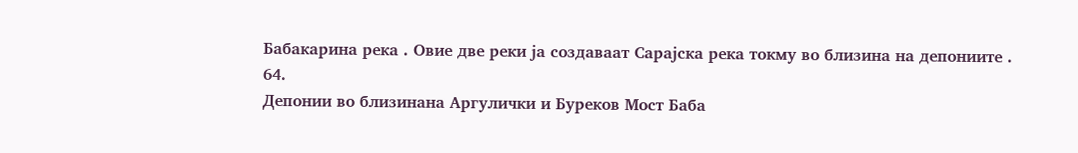Бабакарина река . Овие две реки ја создаваат Сарајска река токму во близина на депониите .
64.
Депонии во близинана Аргулички и Буреков Мост Баба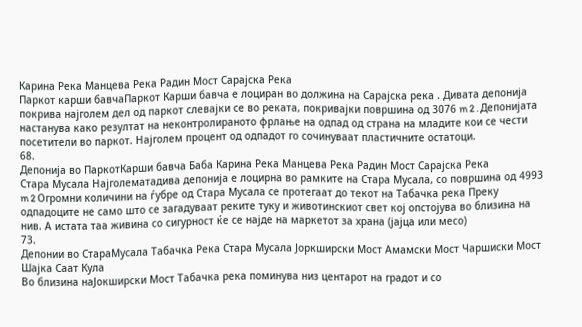Карина Река Манцева Река Радин Мост Сарајска Река
Паркот карши бавчаПаркот Карши бавча е лоциран во должина на Сарајска река . Дивата депонија покрива најголем дел од паркот слевајки се во реката, покривајки површина од 3076 m 2 . Депонијата настанува како резултат на неконтролираното фрлање на одпад од страна на младите кои се чести посетители во паркот. Најголем процент од одпадот го сочинуваат пластичните остатоци.
68.
Депонија во ПаркотКарши бавча Баба Карина Река Манцева Река Радин Мост Сарајска Река
Стара Мусала Најголематадива депонија е лоцирна во рамките на Стара Мусала, со површина од 4993 m 2 Огромни количини на ѓубре од Стара Мусала се протегаат до текот на Табачка река Преку одпадоците не само што се загадуваат реките туку и животинскиот свет кој опстојува во близина на нив. А истата таа живина со сигурност ќе се најде на маркетот за храна (јајца или месо)
73.
Депонии во СтараМусала Табачка Река Стара Мусала Јоркширски Мост Амамски Мост Чаршиски Мост Шајка Саат Кула
Во близина наЈокширски Мост Табачка река поминува низ центарот на градот и со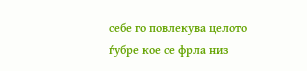себе го повлекува целото ѓубре кое се фрла низ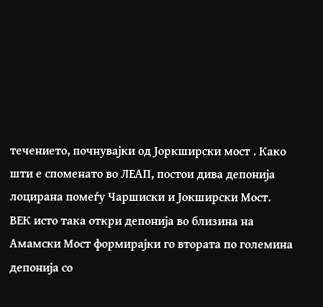течението, почнувајки од Јоркширски мост . Како шти е споменато во ЛЕАП, постои дива депонија лоцирана помеѓу Чаршиски и Јокширски Мост. ВЕК исто така откри депонија во близина на Амамски Мост формирајки го втората по големина депонија со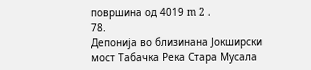површина од 4019 m 2 .
78.
Депонија во близинана Јокширски мост Табачка Река Стара Мусала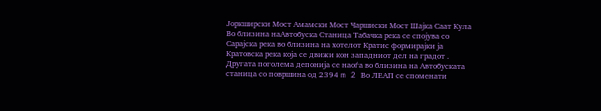Јоркширски Мост Амамски Мост Чаршиски Мост Шајка Саат Кула
Во близина наАвтобуска Станица Табачка река се спојува со Сарајска река во близина на хотелот Кратис формирајки ја Кратовска река која се движи кон западниот дел на градот . Другата поголема депонија се наоѓа во близина на Автобуската станица со површина од 2394 m 2 Во ЛЕАП се споменати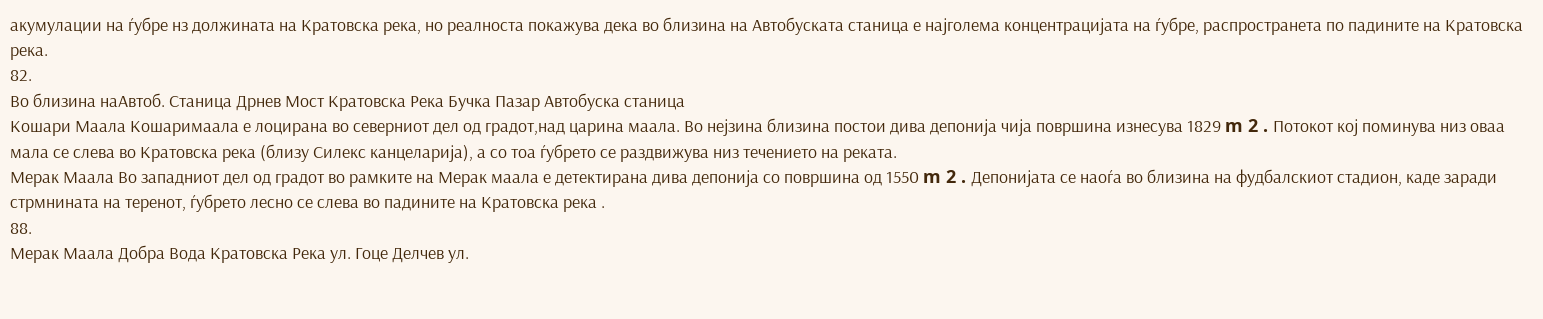акумулации на ѓубре нз должината на Кратовска река, но реалноста покажува дека во близина на Автобуската станица е најголема концентрацијата на ѓубре, распространета по падините на Кратовска река.
82.
Во близина наАвтоб. Станица Дрнев Мост Кратовска Река Бучка Пазар Автобуска станица
Кошари Маала Кошаримаала е лоцирана во северниот дел од градот,над царина маала. Во нејзина близина постои дива депонија чија површина изнесува 1829 m 2 . Потокот кој поминува низ оваа мала се слева во Кратовска река (близу Силекс канцеларија), а со тоа ѓубрето се раздвижува низ течението на реката.
Мерак Маала Во западниот дел од градот во рамките на Мерак маала е детектирана дива депонија со површина од 1550 m 2 . Депонијата се наоѓа во близина на фудбалскиот стадион, каде заради стрмнината на теренот, ѓубрето лесно се слева во падините на Кратовска река .
88.
Мерак Маала Добра Вода Кратовска Река ул. Гоце Делчев ул.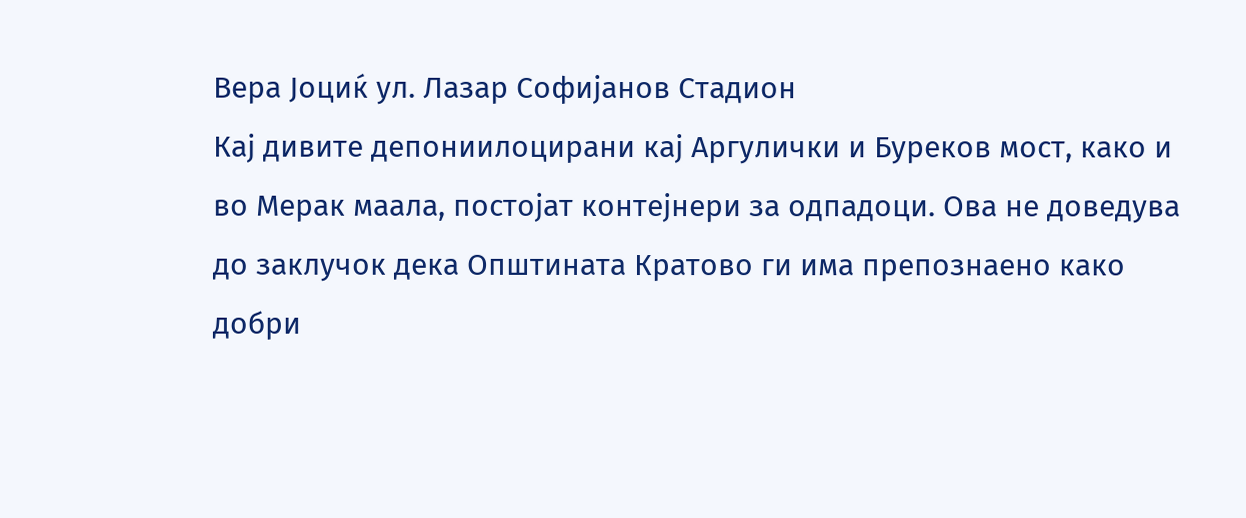Вера Јоциќ ул. Лазар Софијанов Стадион
Кај дивите депониилоцирани кај Аргулички и Буреков мост, како и во Мерак маала, постојат контејнери за одпадоци. Ова не доведува до заклучок дека Општината Кратово ги има препознаено како добри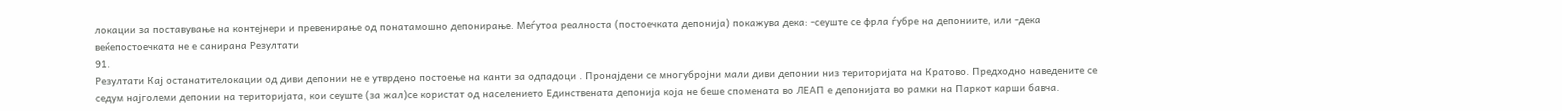локации за поставување на контејнери и превенирање од понатамошно депонирање. Меѓутоа реалноста (постоечката депонија) покажува дека: -сеуште се фрла ѓубре на депониите, или -дека веќепостоечката не е санирана Резултати
91.
Резултати Кај останатителокации од диви депонии не е утврдено постоење на канти за одпадоци . Пронајдени се многубројни мали диви депонии низ територијата на Кратово. Предходно наведените се седум најголеми депонии на територијата, кои сеуште (за жал)се користат од населението Единствената депонија која не беше спомената во ЛЕАП е депонијата во рамки на Паркот карши бавча.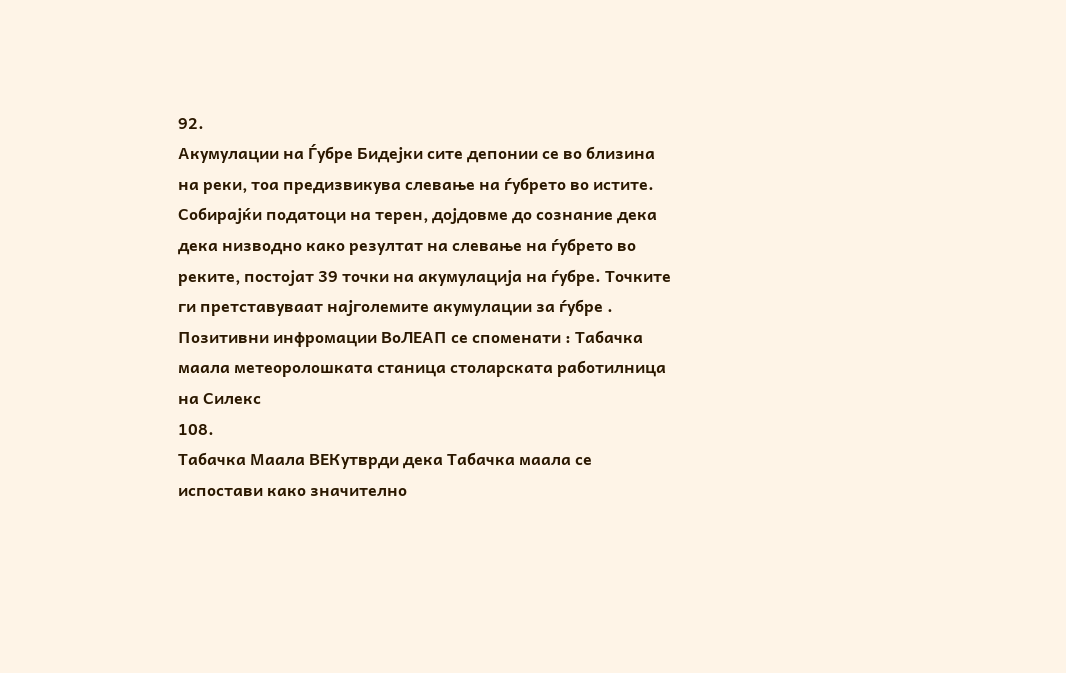92.
Акумулации на Ѓубре Бидејки сите депонии се во близина на реки, тоа предизвикува слевање на ѓубрето во истите. Собирајќи податоци на терен, дојдовме до сознание дека дека низводно како резултат на слевање на ѓубрето во реките, постојат 39 точки на акумулација на ѓубре. Точките ги претставуваат најголемите акумулации за ѓубре .
Позитивни инфромации ВоЛЕАП се споменати : Табачка маала метеоролошката станица столарската работилница на Силекс
108.
Табачка Маала ВЕКутврди дека Табачка маала се испостави како значително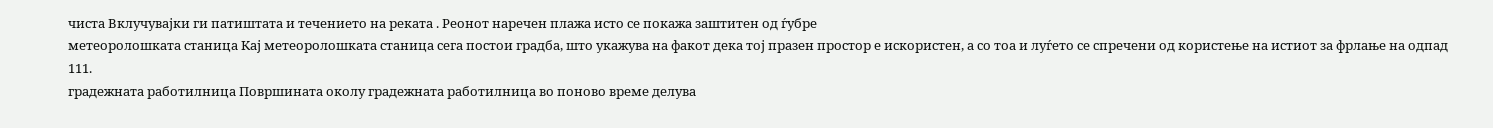чиста Вклучувајки ги патиштата и течението на реката . Реонот наречен плажа исто се покажа заштитен од ѓубре
метеоролошката станица Кај метеоролошката станица сега постои градба, што укажува на факот дека тој празен простор е искористен, а со тоа и луѓето се спречени од користење на истиот за фрлање на одпад
111.
градежната работилница Површината околу градежната работилница во поново време делува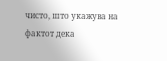чисто, што укажува на фактот дека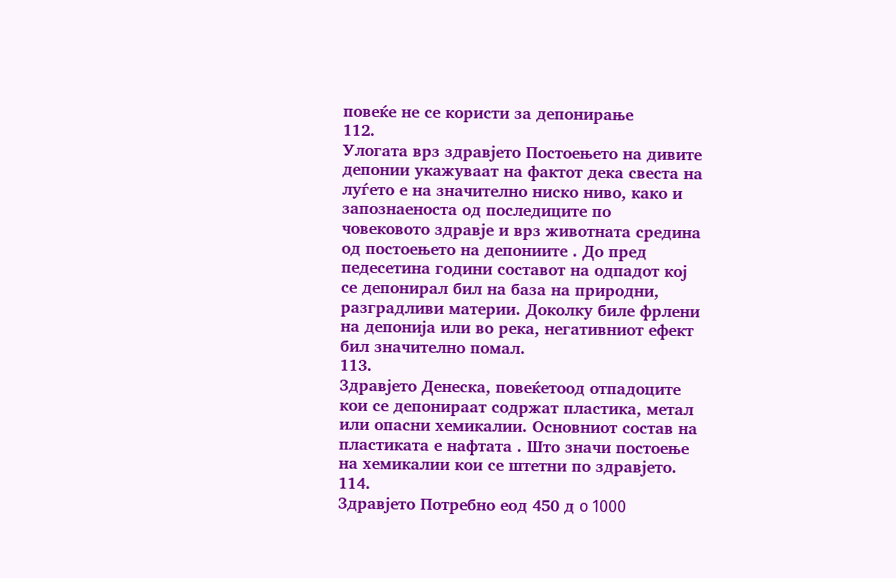повеќе не се користи за депонирање
112.
Улогата врз здравјето Постоењето на дивите депонии укажуваат на фактот дека свеста на луѓето е на значително ниско ниво, како и запознаеноста од последиците по човековото здравје и врз животната средина од постоењето на депониите . До пред педесетина години составот на одпадот кој се депонирал бил на база на природни, разградливи материи. Доколку биле фрлени на депонија или во река, негативниот ефект бил значително помал.
113.
Здравјето Денеска, повеќетоод отпадоците кои се депонираат содржат пластика, метал или опасни хемикалии. Основниот состав на пластиката е нафтата . Што значи постоење на хемикалии кои се штетни по здравјето.
114.
Здравјето Потребно еод 450 д o 1000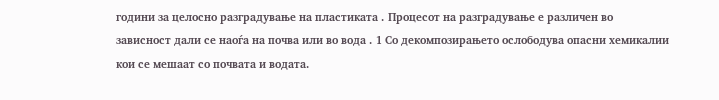години за целосно разградување на пластиката . Процесот на разградување е различен во зависност дали се наоѓа на почва или во вода . 1 Со декомпозирањето ослободува опасни хемикалии кои се мешаат со почвата и водата.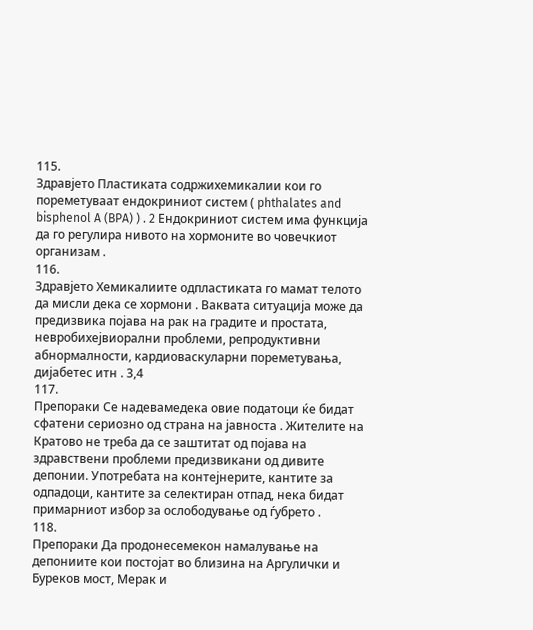115.
Здравјето Пластиката содржихемикалии кои го пореметуваат ендокриниот систем ( phthalates and bisphenol A (BPA) ) . 2 Ендокриниот систем има функција да го регулира нивото на хормоните во човечкиот организам .
116.
Здравјето Хемикалиите одпластиката го мамат телото да мисли дека се хормони . Ваквата ситуација може да предизвика појава на рак на градите и простата, невробихејвиорални проблеми, репродуктивни абнормалности, кардиоваскуларни пореметувања, дијабетес итн . 3,4
117.
Препораки Се надевамедека овие податоци ќе бидат сфатени сериозно од страна на јавноста . Жителите на Кратово не треба да се заштитат од појава на здравствени проблеми предизвикани од дивите депонии. Употребата на контејнерите, кантите за одпадоци, кантите за селектиран отпад, нека бидат примарниот избор за ослободување од ѓубрето .
118.
Препораки Да продонесемекон намалување на депониите кои постојат во близина на Аргулички и Буреков мост, Мерак и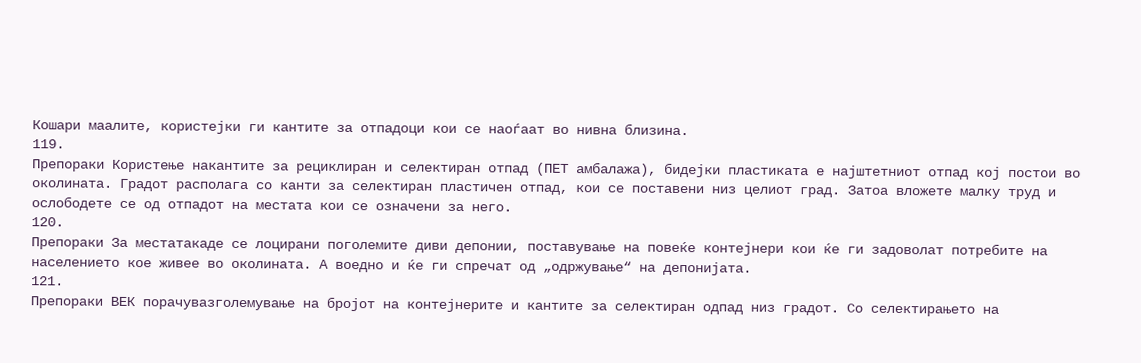Кошари маалите, користејки ги кантите за отпадоци кои се наоѓаат во нивна близина.
119.
Препораки Користење накантите за рециклиран и селектиран отпад (ПЕТ амбалажа), бидејки пластиката е најштетниот отпад кој постои во околината. Градот располага со канти за селектиран пластичен отпад, кои се поставени низ целиот град. Затоа вложете малку труд и ослободете се од отпадот на местата кои се означени за него.
120.
Препораки За местатакаде се лоцирани поголемите диви депонии, поставување на повеќе контејнери кои ќе ги задоволат потребите на населението кое живее во околината. А воедно и ќе ги спречат од „одржување“ на депонијата.
121.
Препораки ВЕК порачувазголемување на бројот на контејнерите и кантите за селектиран одпад низ градот. Со селектирањето на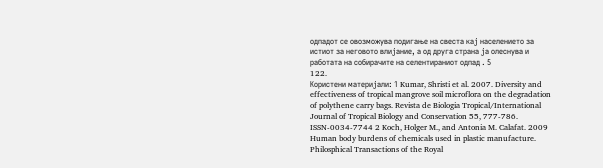одпадот се овозможува подигање на свеста кај населението за истиот за неговото влијание, а од друга страна ја олеснува и работата на собирачите на селентираниот одпад . 5
122.
Користени материјали: 1 Kumar, Shristi et al. 2007. Diversity and effectiveness of tropical mangrove soil microflora on the degradation of polythene carry bags. Revista de Biologia Tropical/International Journal of Tropical Biology and Conservation 55, 777-786. ISSN-0034-7744 2 Koch, Holger M., and Antonia M. Calafat. 2009 Human body burdens of chemicals used in plastic manufacture. Philosphical Transactions of the Royal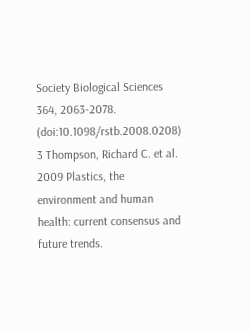Society Biological Sciences 364, 2063-2078. (doi:10.1098/rstb.2008.0208) 3 Thompson, Richard C. et al. 2009 Plastics, the environment and human health: current consensus and future trends.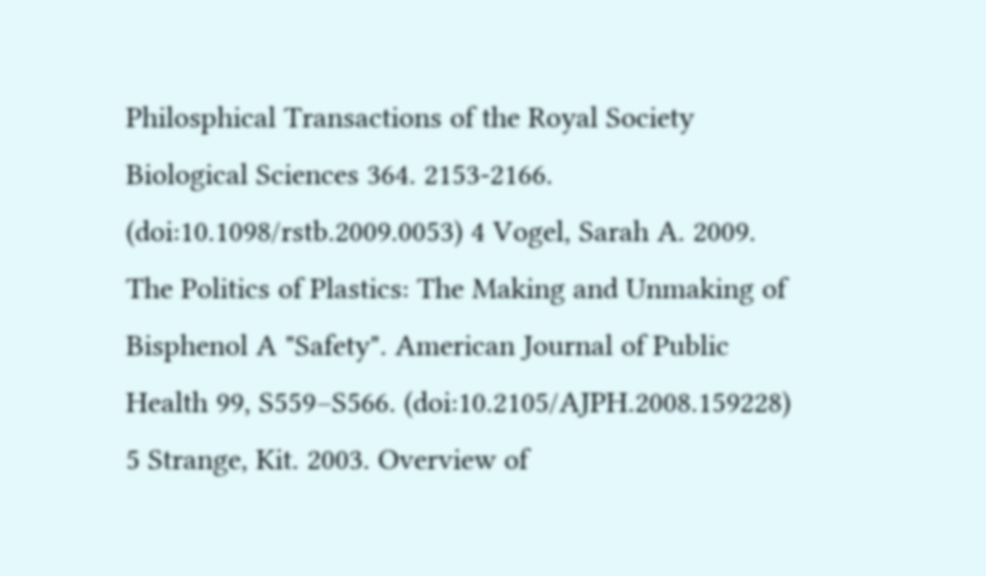Philosphical Transactions of the Royal Society Biological Sciences 364. 2153-2166. (doi:10.1098/rstb.2009.0053) 4 Vogel, Sarah A. 2009. The Politics of Plastics: The Making and Unmaking of Bisphenol A "Safety". American Journal of Public Health 99, S559–S566. (doi:10.2105/AJPH.2008.159228) 5 Strange, Kit. 2003. Overview of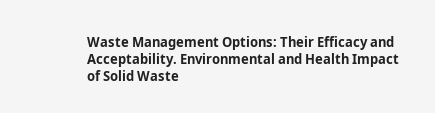Waste Management Options: Their Efficacy and Acceptability. Environmental and Health Impact of Solid Waste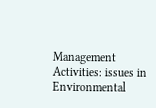Management Activities: issues in Environmental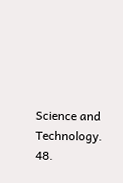Science and Technology. 48.